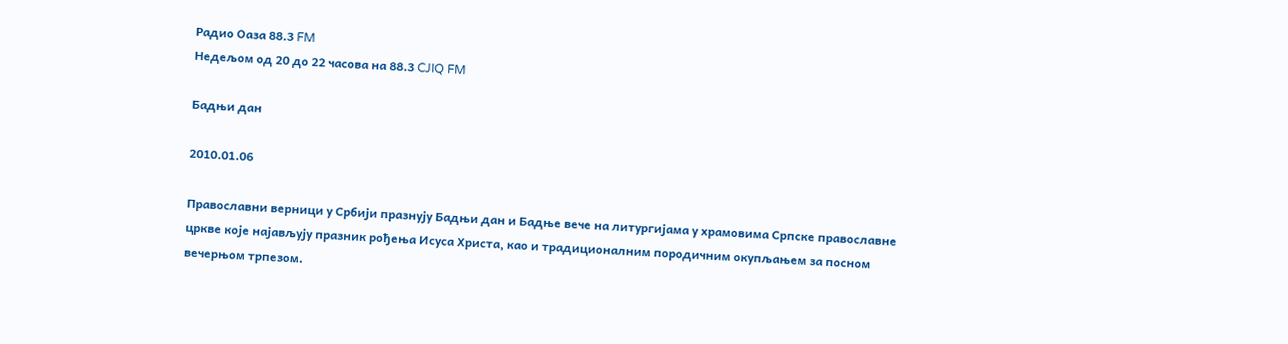Радио Оаза 88.3 FM
Недељом од 20 до 22 часова на 88.3 CJIQ FM

Бадњи дан

2010.01.06

Православни верници у Србији празнују Бадњи дан и Бадње вече на литургијама у храмовима Српске православне цркве које најављују празник рођења Исуса Христа, као и традиционалним породичним окупљањем за посном вечерњом трпезом.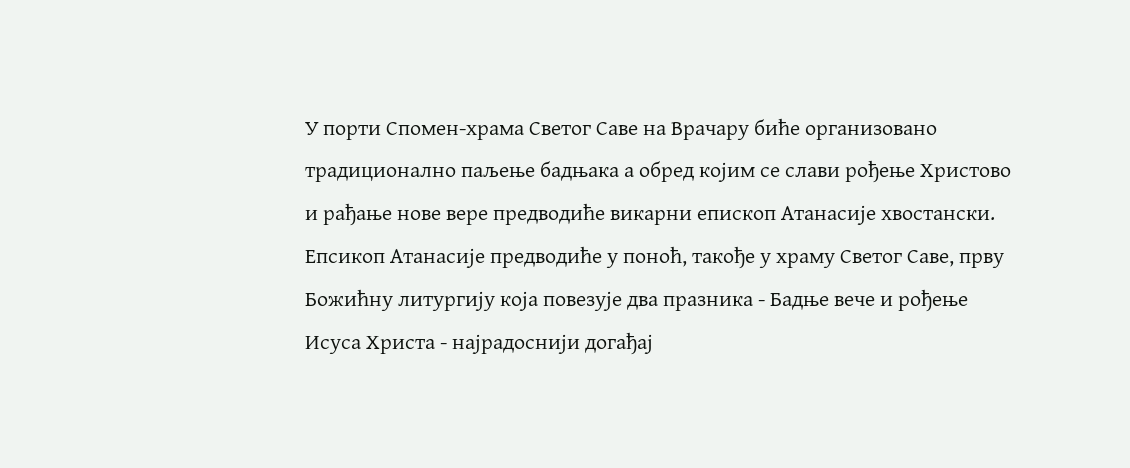У порти Спомен-храма Светог Саве на Врачару биће организовано традиционално паљење бадњака а обред којим се слави рођење Христово и рађање нове вере предводиће викарни епископ Атанасије хвостански.
Епсикоп Атанасије предводиће у поноћ, такође у храму Светог Саве, прву Божићну литургију која повезује два празника - Бадње вече и рођење Исуса Христа - најрадоснији догађај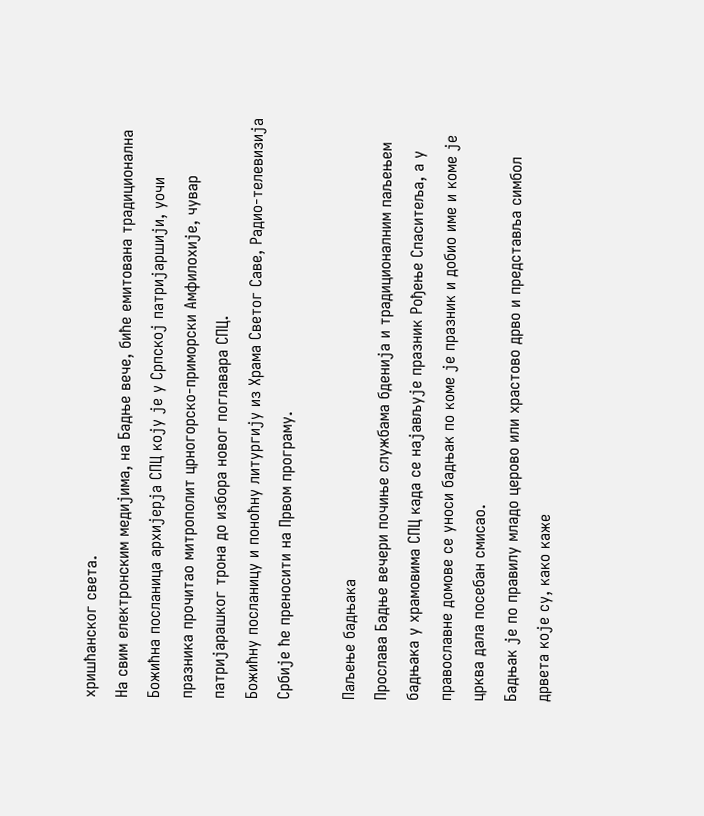хришћанског света.
На свим електронским медијима, на Бадње вече, биће емитована традиционална Божићна посланица архијерја СПЦ коју је у Српској патријаршији, уочи празника прочитао митрополит црногорско-приморски Амфилохије, чувар патријарашког трона до избора новог поглавара СПЦ.
Божићну посланицу и поноћну литургију из Храма Светог Саве, Радио-телевизија Србије ће преносити на Првом програму.

Паљење бадњака
Прослава Бадње вечери почиње службама бденија и традиционалним паљењем бадњака у храмовима СПЦ када се најављује празник Рођење Спаситеља, а у православне домове се уноси бадњак по коме је празник и добио име и коме је црква дала посебан смисао.
Бадњак је по правилу младо церово или храстово дрво и представља симбол дрвета које су, како каже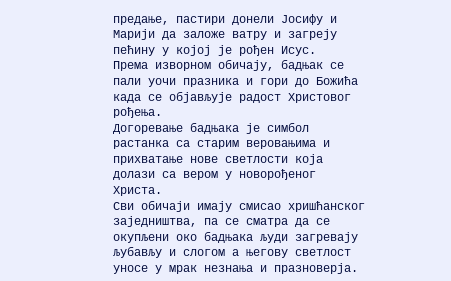предање, пастири донели Јосифу и Марији да заложе ватру и загреју пећину у којој је рођен Исус.
Према изворном обичају, бадњак се пали уочи празника и гори до Божића када се објављује радост Христовог рођења.
Догоревање бадњака је симбол растанка са старим веровањима и прихватање нове светлости која долази са вером у новорођеног Христа.
Сви обичаји имају смисао хришћанског заједништва, па се сматра да се окупљени око бадњака људи загревају љубављу и слогом а његову светлост уносе у мрак незнања и празноверја.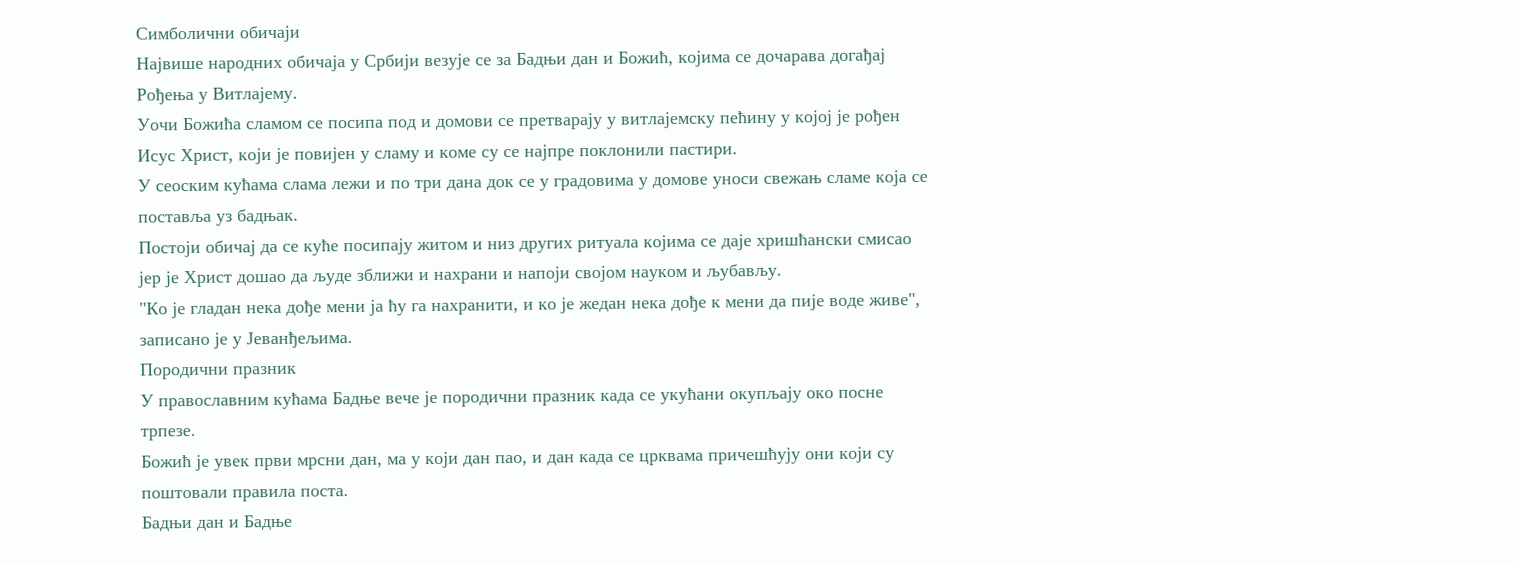Симболични обичаји
Највише народних обичаја у Србији везује се за Бадњи дан и Божић, којима се дочарава догађај Рођења у Витлајему.
Уочи Божића сламом се посипа под и домови се претварају у витлајемску пећину у којој је рођен Исус Христ, који је повијен у сламу и коме су се најпре поклонили пастири.
У сеоским кућама слама лежи и по три дана док се у градовима у домове уноси свежањ сламе која се поставља уз бадњак.
Постоји обичај да се куће посипају житом и низ других ритуала којима се даје хришћански смисао јер је Христ дошао да људе зближи и нахрани и напоји својом науком и љубављу.
"Ко је гладан нека дође мени ја ћу га нахранити, и ко је жедан нека дође к мени да пије воде живе", записано је у Јеванђељима.
Породични празник
У православним кућама Бадње вече је породични празник када се укућани окупљају око посне трпезе.
Божић је увек први мрсни дан, ма у који дан пао, и дан када се црквама причешћују они који су поштовали правила поста.
Бадњи дан и Бадње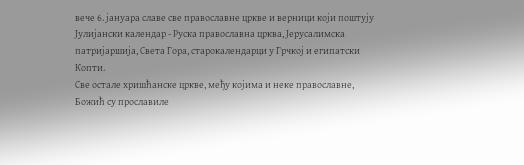вече 6. јануара славе све православне цркве и верници који поштују Јулијански календар - Руска православна црква, Јерусалимска патријаршија, Света Гора, старокалендарци у Грчкој и египатски Копти.
Све остале хришћанске цркве, међу којима и неке православне, Божић су прославиле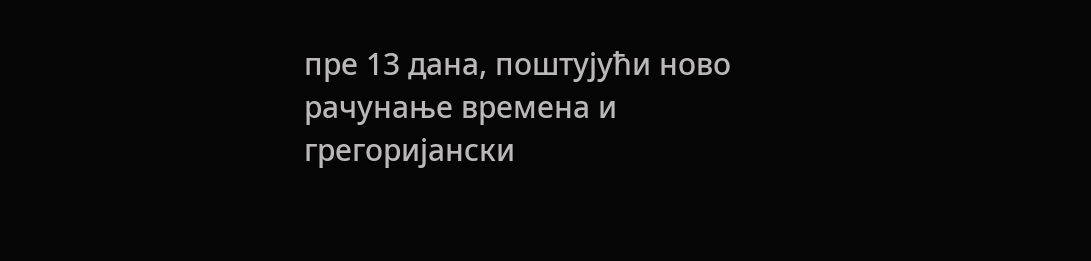пре 13 дана, поштујући ново рачунање времена и грегоријански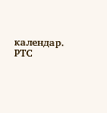календар.
РТС